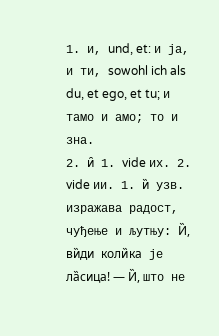1. и, und, et: и ја, и ти, sowohl ich als du, et ego, et tu; и тамо и амо; то и зна.
2. и̑ 1. vide их. 2. vide ии. 1. и̏ узв. изражава радост, чуђење и љутњу: И̏, ви̏ди коли̏ка је ла̏сица! — И̏, што не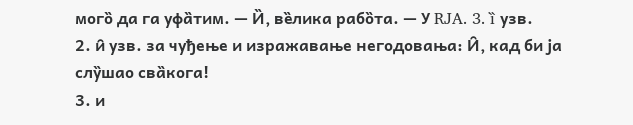мого̏ да гa уфа̏тим. — И̏, ве̏лика рабо̏та. — У RJA. 3. ȉ узв.
2. и̑ узв. за чуђење и изражавање негодовања: И̑, кад би ја слу̏шао сва̏кога!
3. и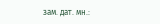зам. дат. мн.: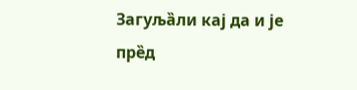Загуља̏ли кај да и је пре̏д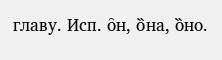главу. Исп. о̑н, о̏на, о̏но.